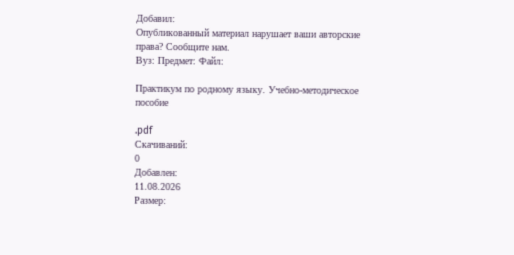Добавил:
Опубликованный материал нарушает ваши авторские права? Сообщите нам.
Вуз: Предмет: Файл:

Практикум по родному языку. Учебно-методическое пособие

.pdf
Скачиваний:
0
Добавлен:
11.08.2026
Размер: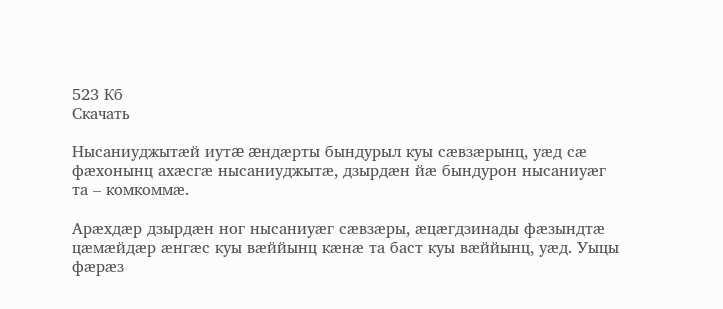523 Кб
Скачать

Нысаниуджытæй иутæ æндæрты бындурыл куы сæвзæрынц, уæд сæ фæхонынц ахæсгæ нысаниуджытæ, дзырдæн йæ бындурон нысаниуæг та – комкоммæ.

Арæхдæр дзырдæн ног нысаниуæг сæвзæры, æцæгдзинады фæзындтæ цæмæйдæр æнгæс куы вæййынц кæнæ та баст куы вæййынц, уæд. Уыцы фæрæз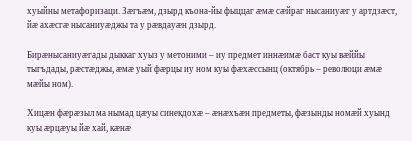хуыйны метафоризаци. Зæгъæм, дзырд къона-йы фыццаг æмæ сæйраг нысаниуæг у артдзæст, йæ ахæсгæ нысаниуæджы та у рæвдауæн дзырд.

Бирæнысаниуæгады дыккаг хуыз у метоними – иу предмет иннæимæ баст куы вæййы тыгъдады, рæстæджы, æмæ уый фæрцы иу ном куы фæхæссынц (октябрь – революци æмæ мæйы ном).

Хицæн фæрæзыл ма нымад цæуы синекдохæ – æнæхъæн предметы, фæзынды номæй хуынд куы æрцæуы йæ хай, кæнæ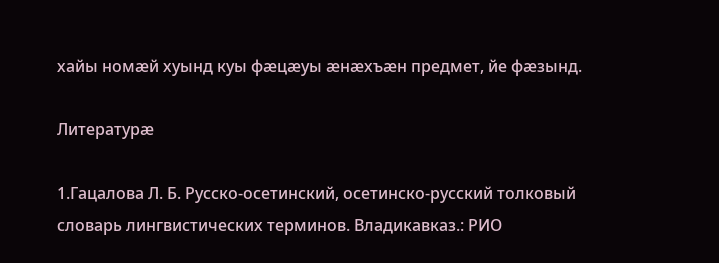хайы номæй хуынд куы фæцæуы æнæхъæн предмет, йе фæзынд.

Литературæ

1.Гацалова Л. Б. Русско-осетинский, осетинско-русский толковый словарь лингвистических терминов. Владикавказ.: РИО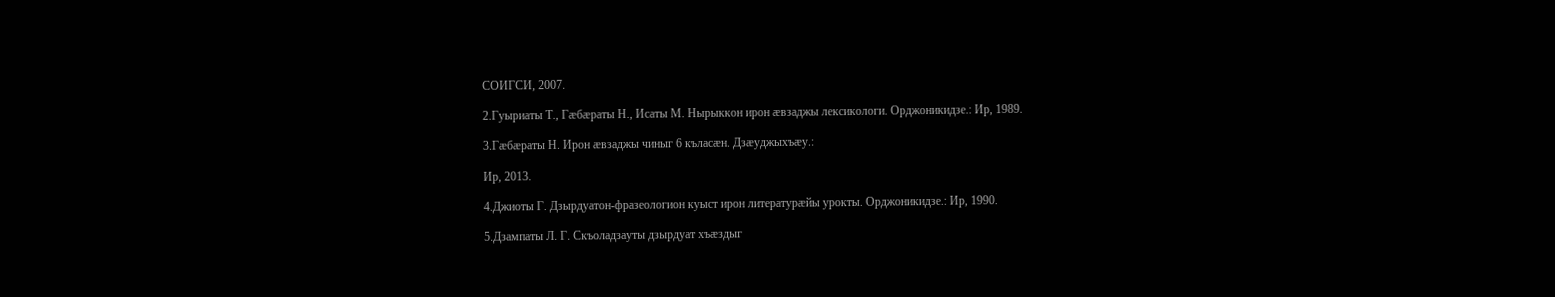СОИГСИ, 2007.

2.Гуыриаты Т., Гæбæраты Н., Исаты М. Нырыккон ирон æвзаджы лексикологи. Орджоникидзе.: Ир, 1989.

3.Гæбæраты Н. Ирон æвзаджы чиныг 6 къласæн. Дзæуджыхъæу.:

Ир, 2013.

4.Джиоты Г. Дзырдуатон-фразеологион куыст ирон литературæйы урокты. Орджоникидзе.: Ир, 1990.

5.Дзампаты Л. Г. Скъоладзауты дзырдуат хъæздыг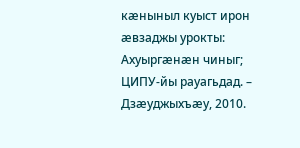кæныныл куыст ирон æвзаджы урокты: Ахуыргæнæн чиныг; ЦИПУ-йы рауагьдад. – Дзæуджыхъæу, 2010.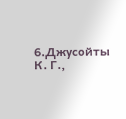6.Джусойты К. Г.,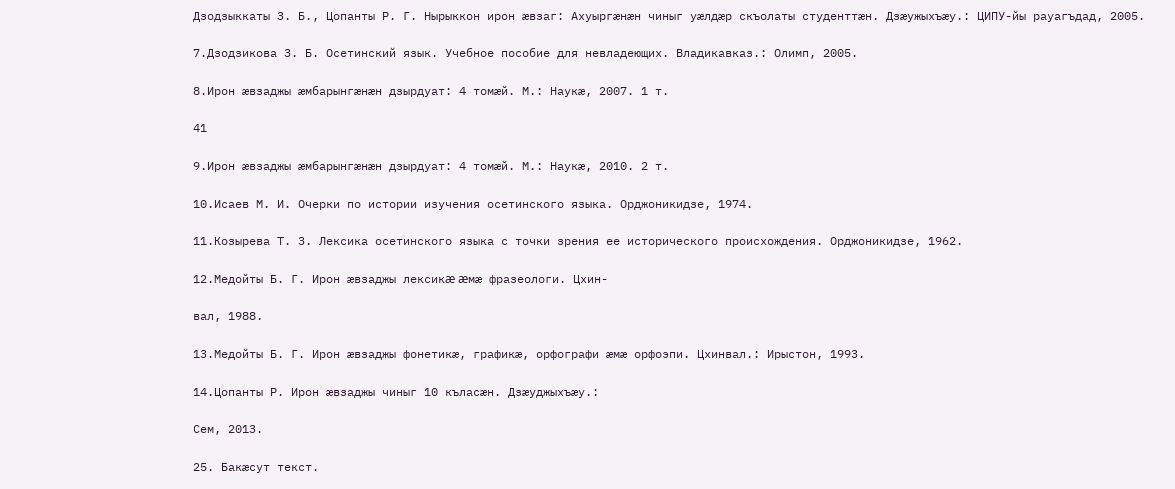Дзодзыккаты З. Б., Цопанты Р. Г. Нырыккон ирон æвзаг: Ахуыргæнæн чиныг уæлдæр скъолаты студенттæн. Дзæужыхъæу.: ЦИПУ-йы рауагъдад, 2005.

7.Дзодзикова З. Б. Осетинский язык. Учебное пособие для невладеющих. Владикавказ.: Олимп, 2005.

8.Ирон æвзаджы æмбарынгæнæн дзырдуат: 4 томæй. М.: Наукæ, 2007. 1 т.

41

9.Ирон æвзаджы æмбарынгæнæн дзырдуат: 4 томæй. М.: Наукæ, 2010. 2 т.

10.Исаев М. И. Очерки по истории изучения осетинского языка. Орджоникидзе, 1974.

11.Козырева Т. З. Лексика осетинского языка с точки зрения ее исторического происхождения. Орджоникидзе, 1962.

12.Медойты Б. Г. Ирон æвзаджы лексикæ æмæ фразеологи. Цхин-

вал, 1988.

13.Медойты Б. Г. Ирон æвзаджы фонетикæ, графикæ, орфографи æмæ орфоэпи. Цхинвал.: Ирыстон, 1993.

14.Цопанты Р. Ирон æвзаджы чиныг 10 къласæн. Дзæуджыхъæу.:

Сем, 2013.

25. Бакæсут текст.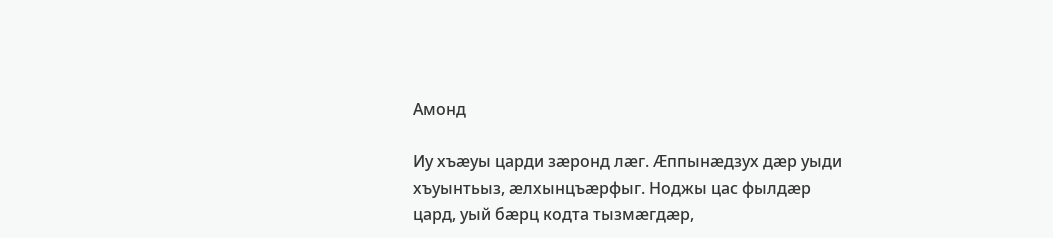Амонд

Иу хъæуы царди зæронд лæг. Æппынæдзух дæр уыди хъуынтьыз, æлхынцъæрфыг. Ноджы цас фылдæр цард, уый бæрц кодта тызмæгдæр,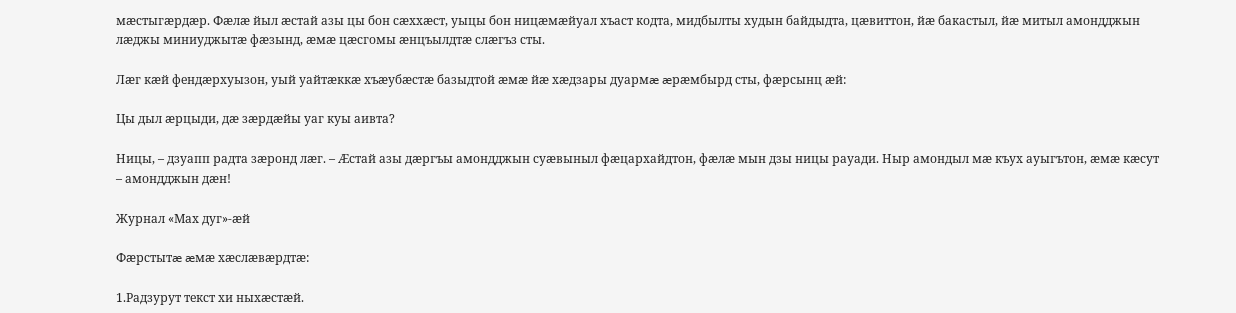мæстыгæрдæр. Фæлæ йыл æстай азы цы бон сæххæст, уыцы бон ницæмæйуал хъаст кодта, мидбылты худын байдыдта, цæвиттон, йæ бакастыл, йæ митыл амондджын лæджы миниуджытæ фæзынд, æмæ цæсгомы æнцъылдтæ слæгъз сты.

Лæг кæй фендæрхуызон, уый уайтæккæ хъæубæстæ базыдтой æмæ йæ хæдзары дуармæ æрæмбырд сты, фæрсынц æй:

Цы дыл æрцыди, дæ зæрдæйы уаг куы аивта?

Ницы, – дзуапп радта зæронд лæг. – Æстай азы дæргъы амондджын суæвыныл фæцархайдтон, фæлæ мын дзы ницы рауади. Ныр амондыл мæ къух ауыгътон, æмæ кæсут – амондджын дæн!

Журнал «Мах дуг»-æй

Фæрстытæ æмæ хæслæвæрдтæ:

1.Радзурут текст хи ныхæстæй.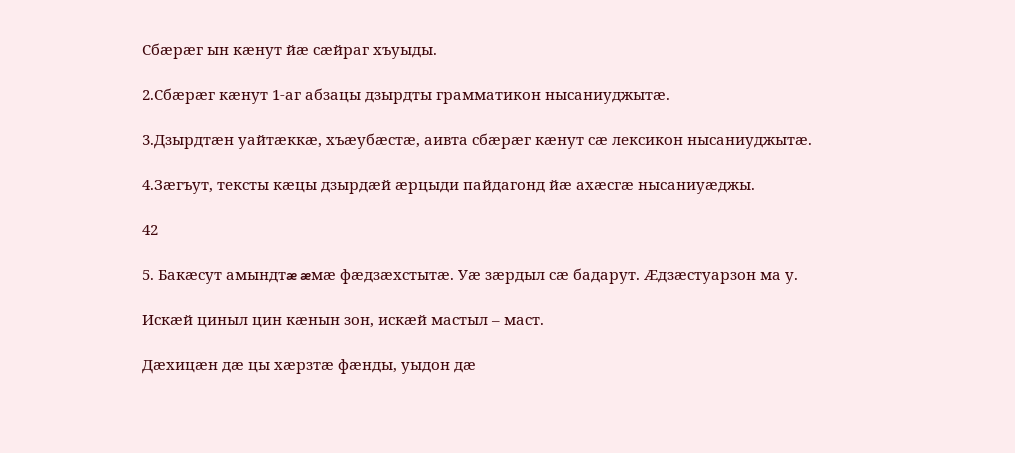Сбæрæг ын кæнут йæ сæйраг хъуыды.

2.Сбæрæг кæнут 1-аг абзацы дзырдты грамматикон нысаниуджытæ.

3.Дзырдтæн уайтæккæ, хъæубæстæ, аивта сбæрæг кæнут сæ лексикон нысаниуджытæ.

4.Зæгъут, тексты кæцы дзырдæй æрцыди пайдагонд йæ ахæсгæ нысаниуæджы.

42

5. Бакæсут амындтæ æмæ фæдзæхстытæ. Уæ зæрдыл сæ бадарут. Æдзæстуарзон ма у.

Искæй циныл цин кæнын зон, искæй мастыл – маст.

Дæхицæн дæ цы хæрзтæ фæнды, уыдон дæ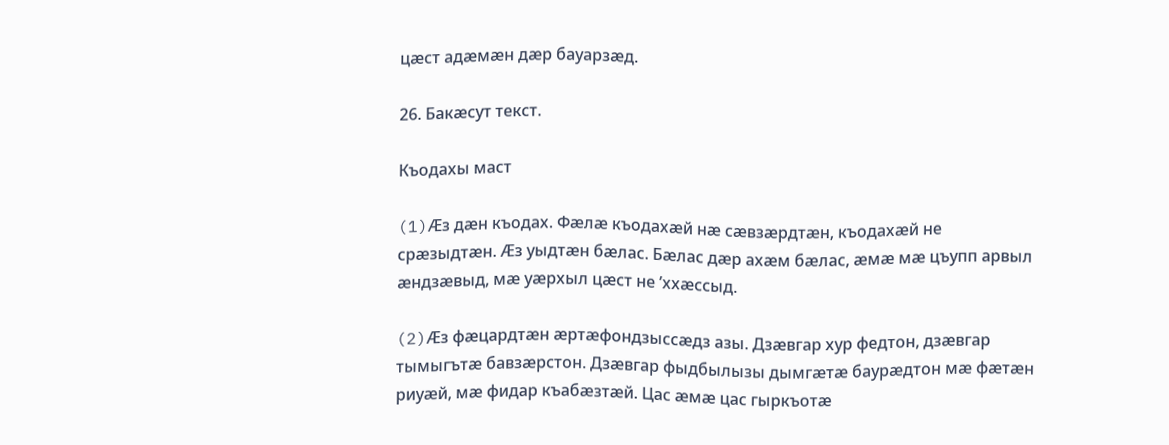цæст адæмæн дæр бауарзæд.

26. Бакæсут текст.

Къодахы маст

(1)Æз дæн къодах. Фæлæ къодахæй нæ сæвзæрдтæн, къодахæй не срæзыдтæн. Æз уыдтæн бæлас. Бæлас дæр ахæм бæлас, æмæ мæ цъупп арвыл æндзæвыд, мæ уæрхыл цæст не ’ххæссыд.

(2)Æз фæцардтæн æртæфондзыссæдз азы. Дзæвгар хур федтон, дзæвгар тымыгътæ бавзæрстон. Дзæвгар фыдбылызы дымгæтæ баурæдтон мæ фæтæн риуæй, мæ фидар къабæзтæй. Цас æмæ цас гыркъотæ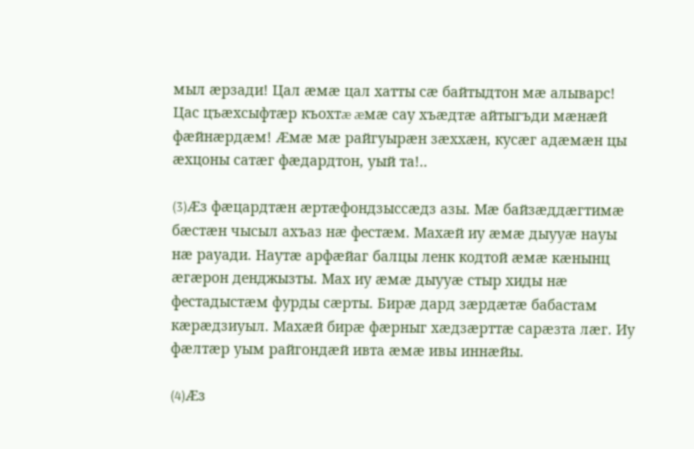мыл æрзади! Цал æмæ цал хатты сæ байтыдтон мæ алыварс! Цас цъæхсыфтæр къохтæ æмæ сау хъæдтæ айтыгъди мæнæй фæйнæрдæм! Æмæ мæ райгуырæн зæххæн, кусæг адæмæн цы æхцоны сатæг фæдардтон, уый та!..

(3)Æз фæцардтæн æртæфондзыссæдз азы. Мæ байзæддæгтимæ бæстæн чысыл ахъаз нæ фестæм. Махæй иу æмæ дыууæ науы нæ рауади. Наутæ арфæйаг балцы ленк кодтой æмæ кæнынц æгæрон денджызты. Мах иу æмæ дыууæ стыр хиды нæ фестадыстæм фурды сæрты. Бирæ дард зæрдæтæ бабастам кæрæдзиуыл. Махæй бирæ фæрныг хæдзæрттæ сарæзта лæг. Иу фæлтæр уым райгондæй ивта æмæ ивы иннæйы.

(4)Æз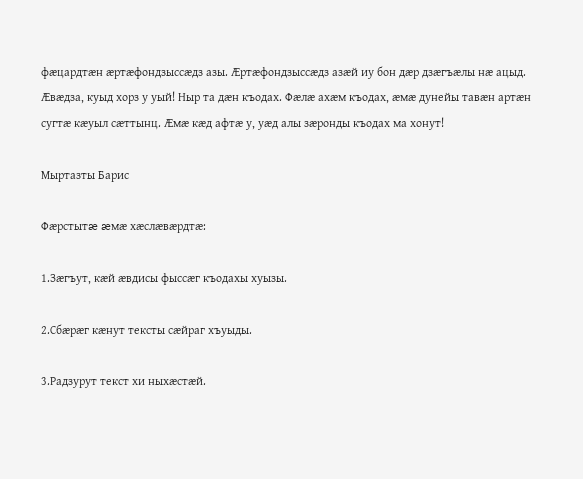фæцардтæн æртæфондзыссæдз азы. Æртæфондзыссæдз азæй иу бон дæр дзæгъæлы нæ ацыд. Æвæдза, куыд хорз у уый! Ныр та дæн къодах. Фæлæ ахæм къодах, æмæ дунейы тавæн артæн сугтæ кæуыл сæттынц. Æмæ кæд афтæ у, уæд алы зæронды къодах ма хонут!

Мыртазты Барис

Фæрстытæ æмæ хæслæвæрдтæ:

1.Зæгъут, кæй æвдисы фыссæг къодахы хуызы.

2.Сбæрæг кæнут тексты сæйраг хъуыды.

3.Радзурут текст хи ныхæстæй.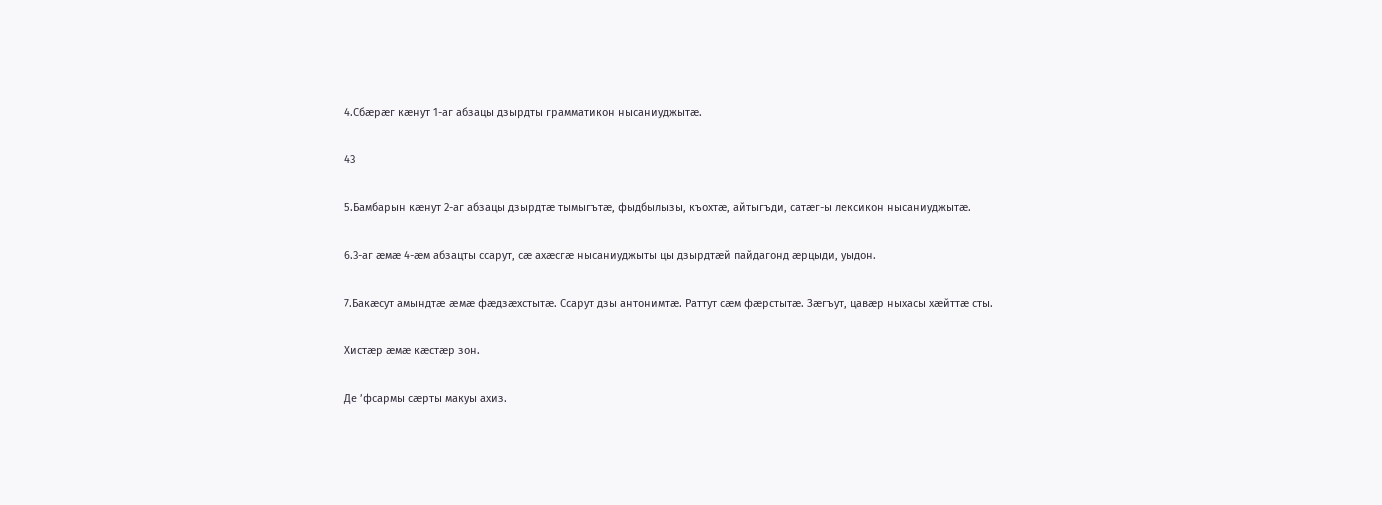4.Сбæрæг кæнут 1-аг абзацы дзырдты грамматикон нысаниуджытæ.

43

5.Бамбарын кæнут 2-аг абзацы дзырдтæ тымыгътæ, фыдбылызы, къохтæ, айтыгъди, сатæг-ы лексикон нысаниуджытæ.

6.3-аг æмæ 4-æм абзацты ссарут, сæ ахæсгæ нысаниуджыты цы дзырдтæй пайдагонд æрцыди, уыдон.

7.Бакæсут амындтæ æмæ фæдзæхстытæ. Ссарут дзы антонимтæ. Раттут сæм фæрстытæ. Зæгъут, цавæр ныхасы хæйттæ сты.

Хистæр æмæ кæстæр зон.

Де ’фсармы сæрты макуы ахиз.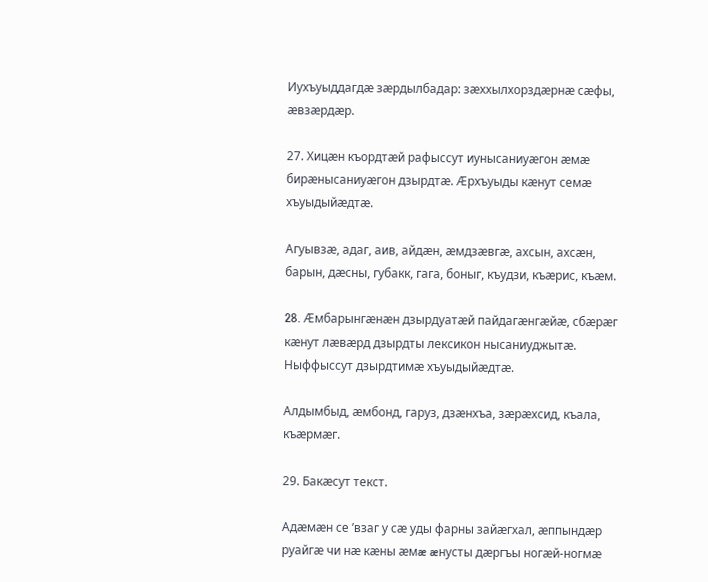Иухъуыддагдæ зæрдылбадар: зæххылхорздæрнæ сæфы, æвзæрдæр.

27. Хицæн къордтæй рафыссут иунысаниуæгон æмæ бирæнысаниуæгон дзырдтæ. Æрхъуыды кæнут семæ хъуыдыйæдтæ.

Агуывзæ, адаг, аив, айдæн, æмдзæвгæ, ахсын, ахсæн, барын, дæсны, губакк, гага, боныг, къудзи, къæрис, къæм.

28. Æмбарынгæнæн дзырдуатæй пайдагæнгæйæ, сбæрæг кæнут лæвæрд дзырдты лексикон нысаниуджытæ. Ныффыссут дзырдтимæ хъуыдыйæдтæ.

Алдымбыд, æмбонд, гаруз, дзæнхъа, зæрæхсид, къала, къæрмæг.

29. Бакæсут текст.

Адæмæн се ’взаг у сæ уды фарны зайæгхал, æппындæр руайгæ чи нæ кæны æмæ æнусты дæргъы ногæй-ногмæ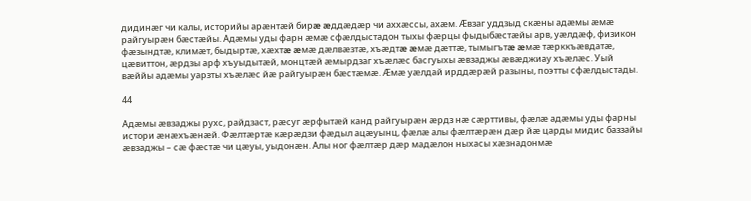дидинæг чи калы, историйы арæнтæй бирæ æддæдæр чи аххæссы, ахæм. Æвзаг уддзыд скæны адæмы æмæ райгуырæн бæстæйы. Адæмы уды фарн æмæ сфæлдыстадон тыхы фæрцы фыдыбæстæйы арв, уæлдæф, физикон фæзындтæ, климæт, быдыртæ, хæхтæ æмæ дæлвæзтæ, хъæдтæ æмæ дæттæ, тымыгътæ æмæ тæрккъæвдатæ, цæвиттон, æрдзы арф хъуыдытæй, монцтæй æмырдзаг хъæлæс басгуыхы æвзаджы æвæджиау хъæлæс. Уый вæййы адæмы уарзты хъæлæс йæ райгуырæн бæстæмæ. Æмæ уæлдай ирддæрæй разыны, поэтты сфæлдыстады.

44

Адæмы æвзаджы рухс, райдзаст, рæсуг æрфытæй канд райгуырæн æрдз нæ сæрттивы, фæлæ адæмы уды фарны истори æнæхъæнæй. Фæлтæртæ кæрæдзи фæдыл ацæуынц, фæлæ алы фæлтæрæн дæр йæ царды мидис баззайы æвзаджы – сæ фæстæ чи цæуы, уыдонæн. Алы ног фæлтæр дæр мадæлон ныхасы хæзнадонмæ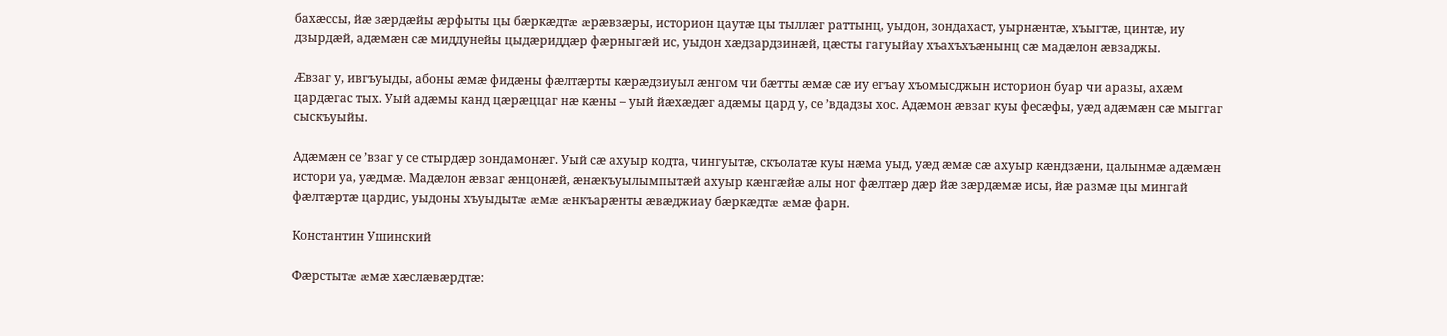бахæссы, йæ зæрдæйы æрфыты цы бæркæдтæ æрæвзæры, историон цаутæ цы тыллæг раттынц, уыдон, зондахаст, уырнæнтæ, хъыгтæ, цинтæ, иу дзырдæй, адæмæн сæ миддунейы цыдæриддæр фæрныгæй ис, уыдон хæдзардзинæй, цæсты гагуыйау хъахъхъæнынц сæ мадæлон æвзаджы.

Æвзаг у, ивгъуыды, абоны æмæ фидæны фæлтæрты кæрæдзиуыл æнгом чи бæтты æмæ сæ иу егъау хъомысджын историон буар чи аразы, ахæм цардæгас тых. Уый адæмы канд цæрæццаг нæ кæны – уый йæхæдæг адæмы цард у, се ’вдадзы хос. Адæмон æвзаг куы фесæфы, уæд адæмæн сæ мыггаг сыскъуыйы.

Адæмæн се ’взаг у се стырдæр зондамонæг. Уый сæ ахуыр кодта, чингуытæ, скъолатæ куы нæма уыд, уæд æмæ сæ ахуыр кæндзæни, цалынмæ адæмæн истори уа, уæдмæ. Мадæлон æвзаг æнцонæй, æнæкъуылымпытæй ахуыр кæнгæйæ алы ног фæлтæр дæр йæ зæрдæмæ исы, йæ размæ цы мингай фæлтæртæ цардис, уыдоны хъуыдытæ æмæ æнкъарæнты æвæджиау бæркæдтæ æмæ фарн.

Константин Ушинский

Фæрстытæ æмæ хæслæвæрдтæ: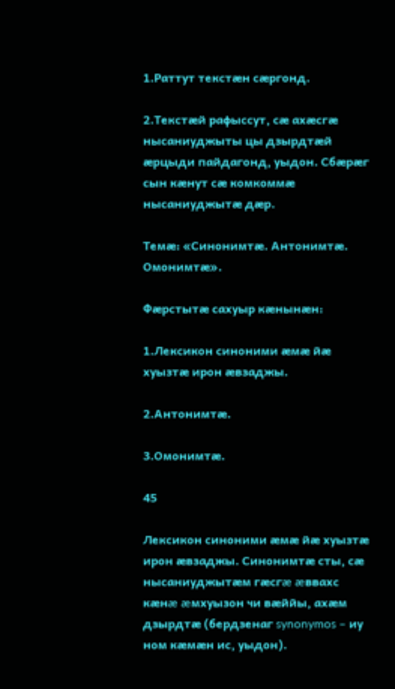1.Раттут текстæн сæргонд.

2.Текстæй рафыссут, сæ ахæсгæ нысаниуджыты цы дзырдтæй æрцыди пайдагонд, уыдон. Сбæрæг сын кæнут сæ комкоммæ нысаниуджытæ дæр.

Темæ: «Синонимтæ. Антонимтæ. Омонимтæ».

Фæрстытæ сахуыр кæнынæн:

1.Лексикон синоними æмæ йæ хуызтæ ирон æвзаджы.

2.Антонимтæ.

3.Омонимтæ.

45

Лексикон синоними æмæ йæ хуызтæ ирон æвзаджы. Синонимтæ сты, сæ нысаниуджытæм гæсгæ æввахс кæнæ æмхуызон чи вæййы, ахæм дзырдтæ (бердзенаг synonymos – иу ном кæмæн ис, уыдон).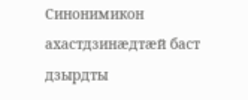Синонимикон ахастдзинæдтæй баст дзырдты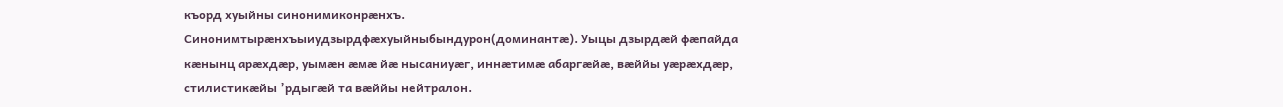къорд хуыйны синонимиконрæнхъ. Синонимтырæнхъыиудзырдфæхуыйныбындурон(доминантæ). Уыцы дзырдæй фæпайда кæнынц арæхдæр, уымæн æмæ йæ нысаниуæг, иннæтимæ абаргæйæ, вæййы уæрæхдæр, стилистикæйы ’рдыгæй та вæййы нейтралон.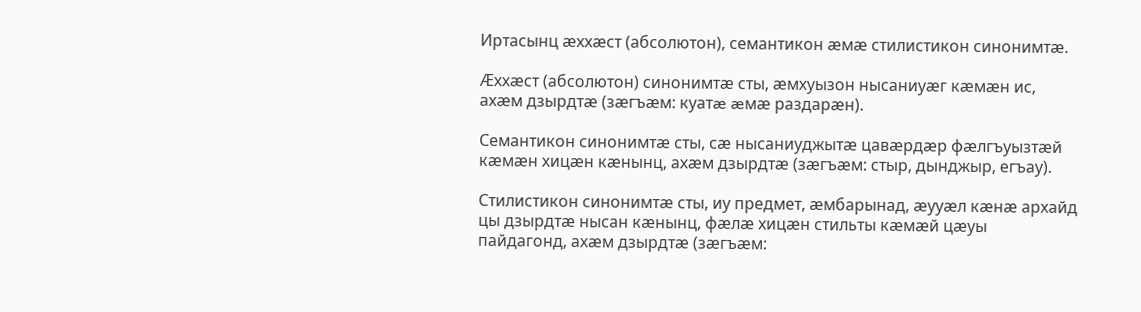Иртасынц æххæст (абсолютон), семантикон æмæ стилистикон синонимтæ.

Æххæст (абсолютон) синонимтæ сты, æмхуызон нысаниуæг кæмæн ис, ахæм дзырдтæ (зæгъæм: куатæ æмæ раздарæн).

Семантикон синонимтæ сты, сæ нысаниуджытæ цавæрдæр фæлгъуызтæй кæмæн хицæн кæнынц, ахæм дзырдтæ (зæгъæм: стыр, дынджыр, егъау).

Стилистикон синонимтæ сты, иу предмет, æмбарынад, æууæл кæнæ архайд цы дзырдтæ нысан кæнынц, фæлæ хицæн стильты кæмæй цæуы пайдагонд, ахæм дзырдтæ (зæгъæм: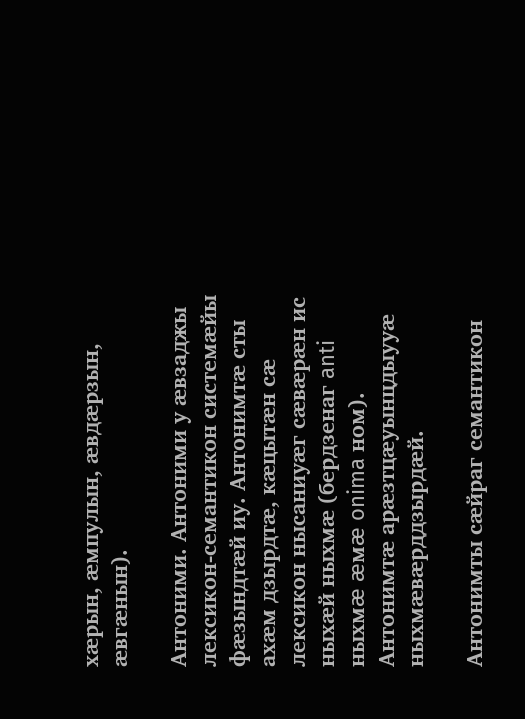хæрын, æмпулын, æвдæрзын, æвгæнын).

Антоними. Антоними у æвзаджы лексикон-семантикон системæйы фæзындтæй иу. Антонимтæ сты ахæм дзырдтæ, кæцытæн сæ лексикон нысаниуæг сæвæрæн ис ныхæй ныхмæ (бердзенаг anti ныхмæ æмæ onima ном). Антонимтæ арæзтцæуынцдыууæ ныхмæвæрддзырдæй.

Антонимты сæйраг семантикон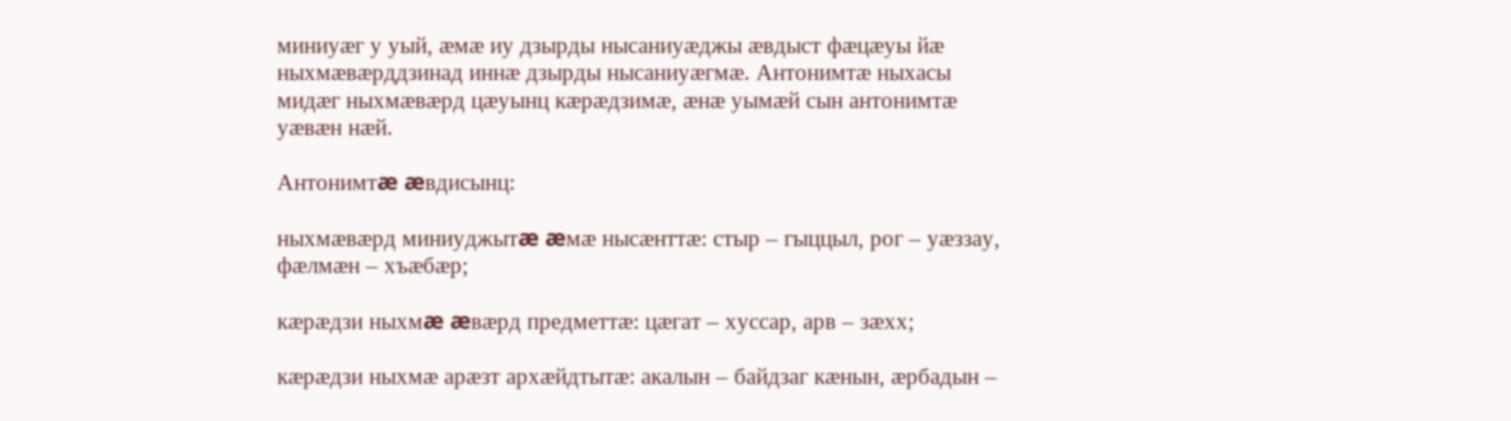миниуæг у уый, æмæ иу дзырды нысаниуæджы æвдыст фæцæуы йæ ныхмæвæрддзинад иннæ дзырды нысаниуæгмæ. Антонимтæ ныхасы мидæг ныхмæвæрд цæуынц кæрæдзимæ, æнæ уымæй сын антонимтæ уæвæн нæй.

Антонимтæ æвдисынц:

ныхмæвæрд миниуджытæ æмæ нысæнттæ: стыр – гыццыл, рог – уæззау, фæлмæн – хъæбæр;

кæрæдзи ныхмæ æвæрд предметтæ: цæгат – хуссар, арв – зæхх;

кæрæдзи ныхмæ арæзт архæйдтытæ: акалын – байдзаг кæнын, æрбадын –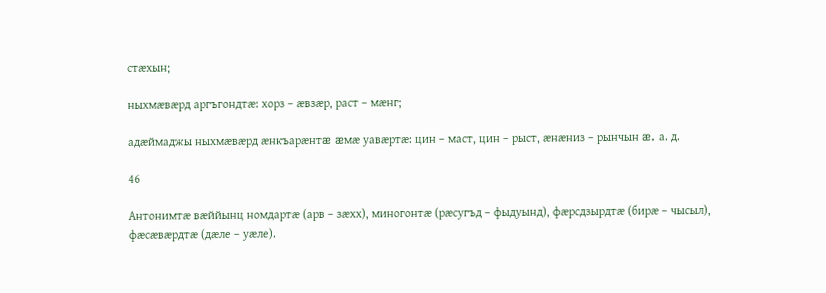стæхын;

ныхмæвæрд аргъгондтæ: хорз – æвзæр, раст – мæнг;

адæймаджы ныхмæвæрд æнкъарæнтæ æмæ уавæртæ: цин – маст, цин – рыст, æнæниз – рынчын æ. а. д.

46

Антонимтæ вæййынц номдартæ (арв – зæхх), миногонтæ (рæсугъд – фыдуынд), фæрсдзырдтæ (бирæ – чысыл), фæсæвæрдтæ (дæле – уæле).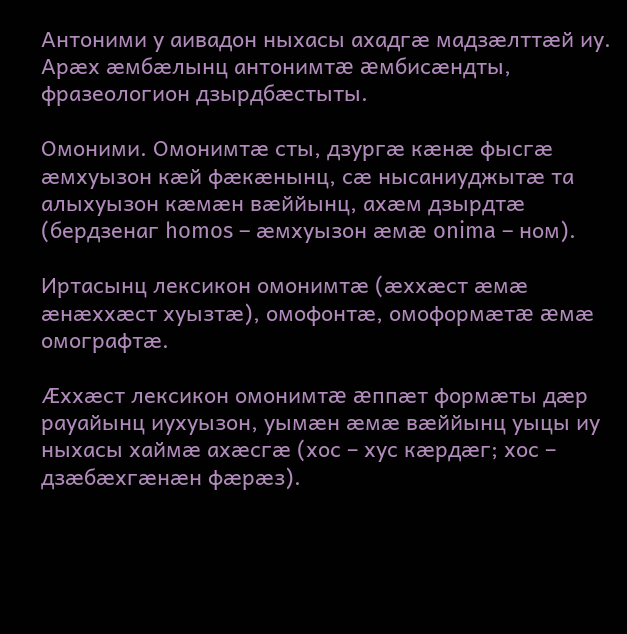Антоними у аивадон ныхасы ахадгæ мадзæлттæй иу. Арæх æмбæлынц антонимтæ æмбисæндты, фразеологион дзырдбæстыты.

Омоними. Омонимтæ сты, дзургæ кæнæ фысгæ æмхуызон кæй фæкæнынц, сæ нысаниуджытæ та алыхуызон кæмæн вæййынц, ахæм дзырдтæ (бердзенаг homos – æмхуызон æмæ onima – ном).

Иртасынц лексикон омонимтæ (æххæст æмæ æнæххæст хуызтæ), омофонтæ, омоформæтæ æмæ омографтæ.

Æххæст лексикон омонимтæ æппæт формæты дæр рауайынц иухуызон, уымæн æмæ вæййынц уыцы иу ныхасы хаймæ ахæсгæ (хос – хус кæрдæг; хос – дзæбæхгæнæн фæрæз).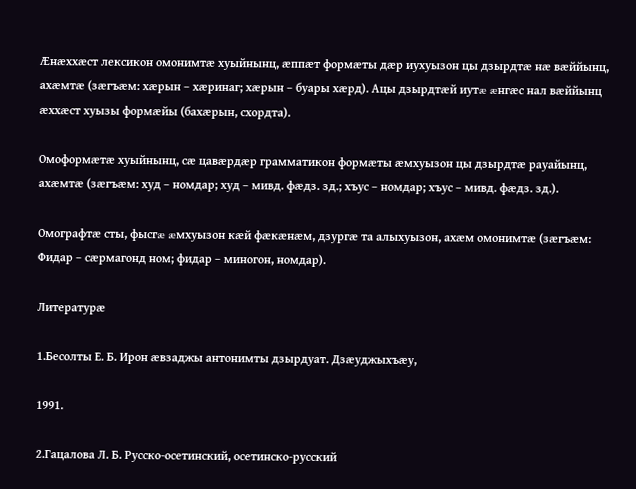Æнæххæст лексикон омонимтæ хуыйнынц, æппæт формæты дæр иухуызон цы дзырдтæ нæ вæййынц, ахæмтæ (зæгъæм: хæрын – хæринаг; хæрын – буары хæрд). Ацы дзырдтæй иутæ æнгæс нал вæййынц æххæст хуызы формæйы (бахæрын, схордта).

Омоформæтæ хуыйнынц, сæ цавæрдæр грамматикон формæты æмхуызон цы дзырдтæ рауайынц, ахæмтæ (зæгъæм: худ – номдар; худ – мивд. фæдз. зд.; хъус – номдар; хъус – мивд. фæдз. зд.).

Омографтæ сты, фысгæ æмхуызон кæй фæкæнæм, дзургæ та алыхуызон, ахæм омонимтæ (зæгъæм: Фидар – сæрмагонд ном; фидар – миногон, номдар).

Литературæ

1.Бесолты Е. Б. Ирон æвзаджы антонимты дзырдуат. Дзæуджыхъæу,

1991.

2.Гацалова Л. Б. Русско-осетинский, осетинско-русский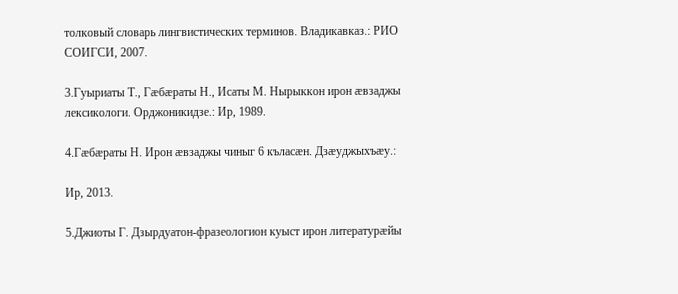толковый словарь лингвистических терминов. Владикавказ.: РИО СОИГСИ, 2007.

3.Гуыриаты Т., Гæбæраты Н., Исаты М. Нырыккон ирон æвзаджы лексикологи. Орджоникидзе.: Ир, 1989.

4.Гæбæраты Н. Ирон æвзаджы чиныг 6 къласæн. Дзæуджыхъæу.:

Ир, 2013.

5.Джиоты Г. Дзырдуатон-фразеологион куыст ирон литературæйы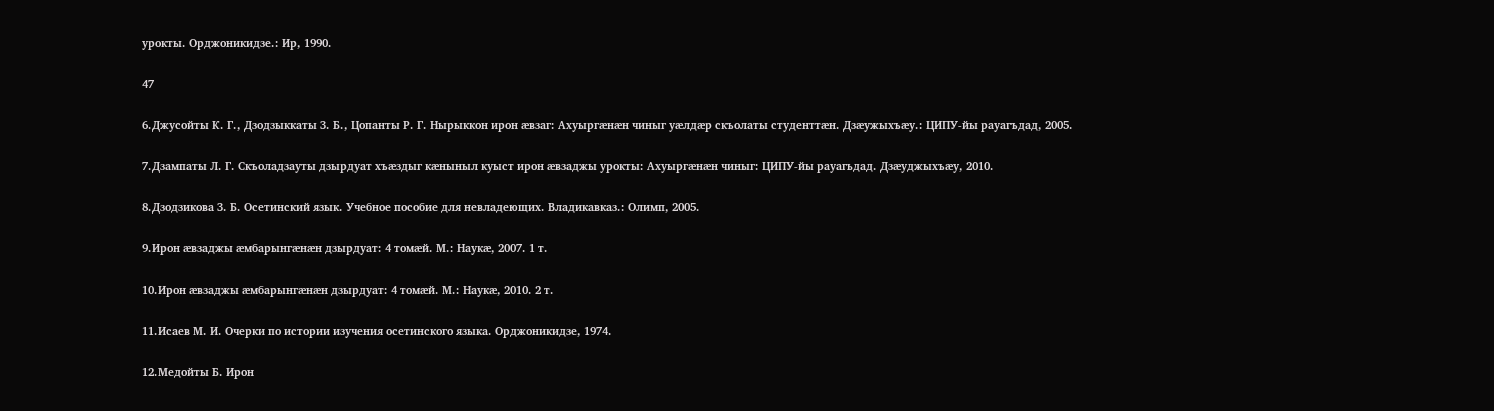урокты. Орджоникидзе.: Ир, 1990.

47

6.Джусойты К. Г., Дзодзыккаты З. Б., Цопанты Р. Г. Нырыккон ирон æвзаг: Ахуыргæнæн чиныг уæлдæр скъолаты студенттæн. Дзæужыхъæу.: ЦИПУ-йы рауагъдад, 2005.

7.Дзампаты Л. Г. Скъоладзауты дзырдуат хъæздыг кæныныл куыст ирон æвзаджы урокты: Ахуыргæнæн чиныг: ЦИПУ-йы рауагьдад. Дзæуджыхъæу, 2010.

8.Дзодзикова З. Б. Осетинский язык. Учебное пособие для невладеющих. Владикавказ.: Олимп, 2005.

9.Ирон æвзаджы æмбарынгæнæн дзырдуат: 4 томæй. М.: Наукæ, 2007. 1 т.

10.Ирон æвзаджы æмбарынгæнæн дзырдуат: 4 томæй. М.: Наукæ, 2010. 2 т.

11.Исаев М. И. Очерки по истории изучения осетинского языка. Орджоникидзе, 1974.

12.Медойты Б. Ирон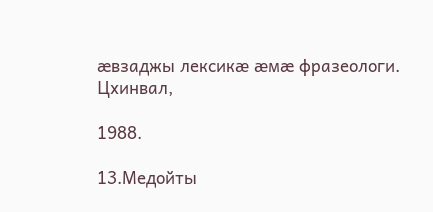æвзаджы лексикæ æмæ фразеологи. Цхинвал,

1988.

13.Медойты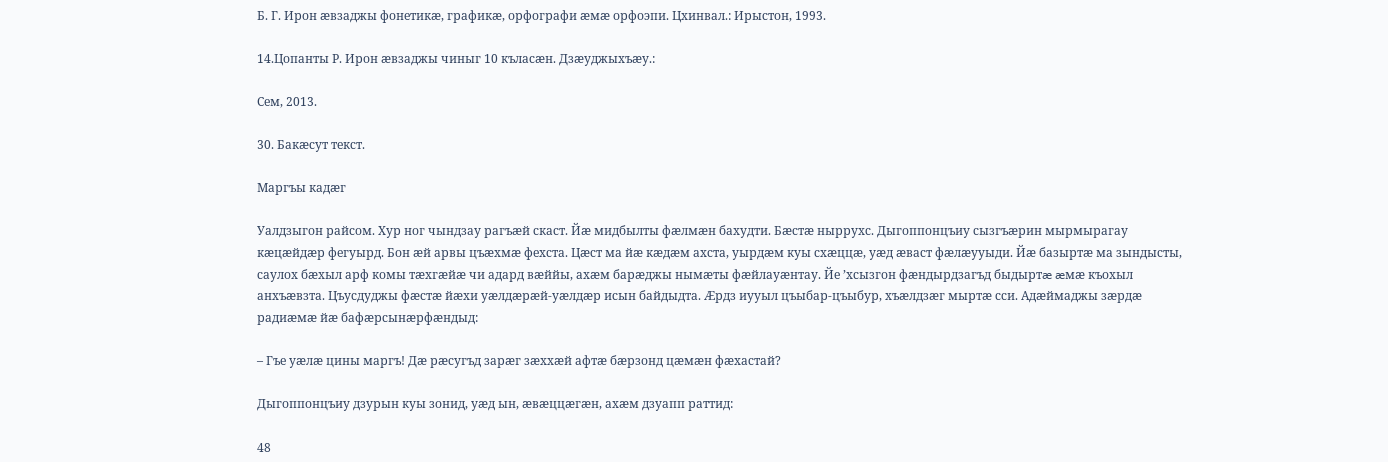Б. Г. Ирон æвзаджы фонетикæ, графикæ, орфографи æмæ орфоэпи. Цхинвал.: Ирыстон, 1993.

14.Цопанты Р. Ирон æвзаджы чиныг 10 къласæн. Дзæуджыхъæу.:

Сем, 2013.

30. Бакæсут текст.

Маргъы кадæг

Уалдзыгон райсом. Хур ног чындзау рагъæй скаст. Йæ мидбылты фæлмæн бахудти. Бæстæ ныррухс. Дыгоппонцъиу сызгъæрин мырмырагау кæцæйдæр фегуырд. Бон æй арвы цъæхмæ фехста. Цæст ма йæ кæдæм ахста, уырдæм куы схæццæ, уæд æваст фæлæууыди. Йæ базыртæ ма зындысты, саулох бæхыл арф комы тæхгæйæ чи адард вæййы, ахæм барæджы нымæты фæйлауæнтау. Йе ’хсызгон фæндырдзагъд быдыртæ æмæ къохыл анхъæвзта. Цъусдуджы фæстæ йæхи уæлдæрæй-уæлдæр исын байдыдта. Æрдз иууыл цъыбар-цъыбур, хъæлдзæг мыртæ сси. Адæймаджы зæрдæ радиæмæ йæ бафæрсынæрфæндыд:

– Гъе уæлæ цины маргъ! Дæ рæсугъд зарæг зæххæй афтæ бæрзонд цæмæн фæхастай?

Дыгоппонцъиу дзурын куы зонид, уæд ын, æвæццæгæн, ахæм дзуапп раттид:

48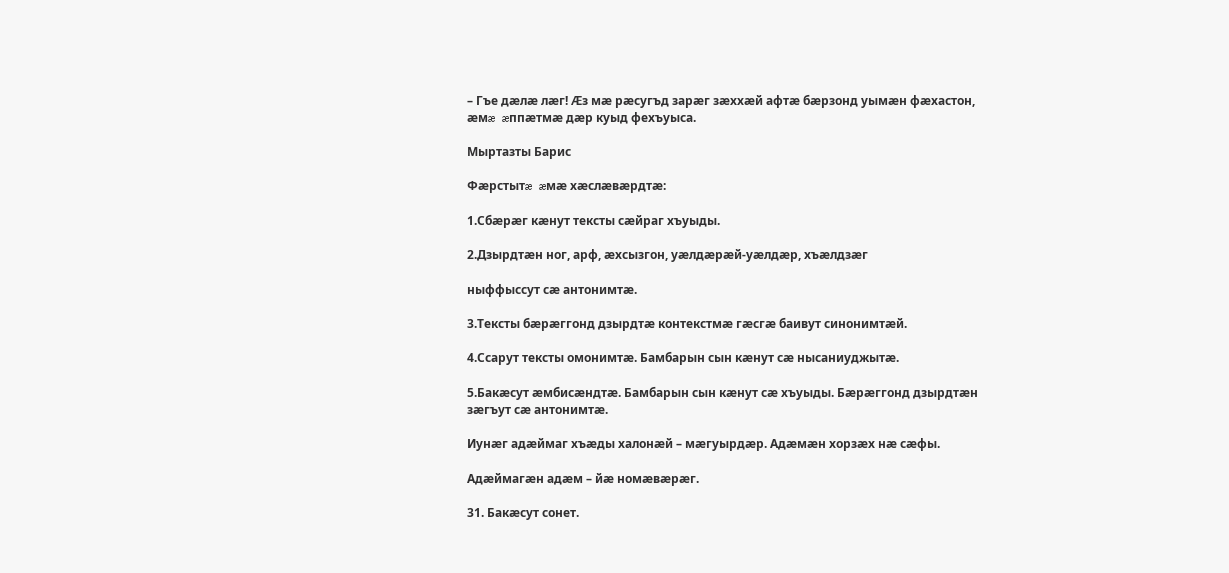– Гъе дæлæ лæг! Æз мæ рæсугъд зарæг зæххæй афтæ бæрзонд уымæн фæхастон, æмæ æппæтмæ дæр куыд фехъуыса.

Мыртазты Барис

Фæрстытæ æмæ хæслæвæрдтæ:

1.Сбæрæг кæнут тексты сæйраг хъуыды.

2.Дзырдтæн ног, арф, æхсызгон, уæлдæрæй-уæлдæр, хъæлдзæг

ныффыссут сæ антонимтæ.

3.Тексты бæрæггонд дзырдтæ контекстмæ гæсгæ баивут синонимтæй.

4.Ссарут тексты омонимтæ. Бамбарын сын кæнут сæ нысаниуджытæ.

5.Бакæсут æмбисæндтæ. Бамбарын сын кæнут сæ хъуыды. Бæрæггонд дзырдтæн зæгъут сæ антонимтæ.

Иунæг адæймаг хъæды халонæй – мæгуырдæр. Адæмæн хорзæх нæ сæфы.

Адæймагæн адæм – йæ номæвæрæг.

31. Бакæсут сонет.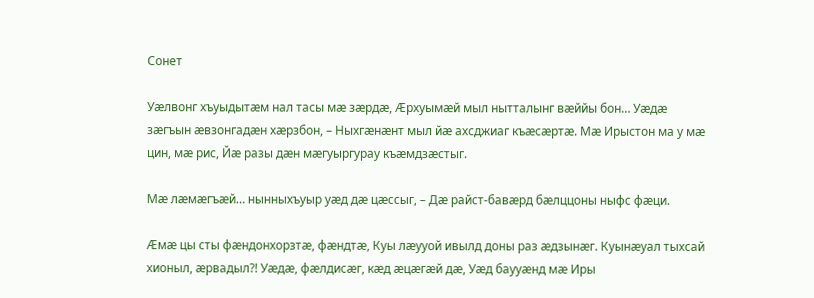Сонет

Уæлвонг хъуыдытæм нал тасы мæ зæрдæ, Æрхуымæй мыл нытталынг вæййы бон… Уæдæ зæгъын æвзонгадæн хæрзбон, – Ныхгæнæнт мыл йæ ахсджиаг къæсæртæ. Мæ Ирыстон ма у мæ цин, мæ рис, Йæ разы дæн мæгуыргурау къæмдзæстыг.

Мæ лæмæгъæй… нынныхъуыр уæд дæ цæссыг, – Дæ райст-бавæрд бæлццоны ныфс фæци.

Æмæ цы сты фæндонхорзтæ, фæндтæ, Куы лæууой ивылд доны раз æдзынæг. Куынæуал тыхсай хионыл, æрвадыл?! Уæдæ, фæлдисæг, кæд æцæгæй дæ, Уæд баууæнд мæ Иры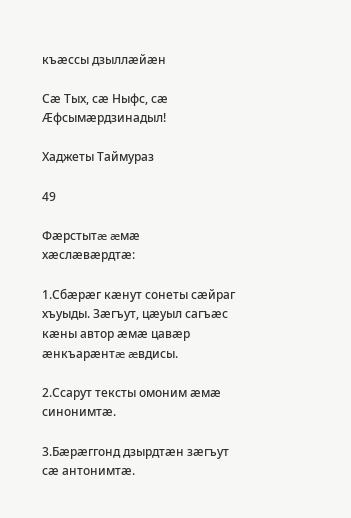къæссы дзыллæйæн

Сæ Тых, сæ Ныфс, сæ Æфсымæрдзинадыл!

Хаджеты Таймураз

49

Фæрстытæ æмæ хæслæвæрдтæ:

1.Сбæрæг кæнут сонеты сæйраг хъуыды. Зæгъут, цæуыл сагъæс кæны автор æмæ цавæр æнкъарæнтæ æвдисы.

2.Ссарут тексты омоним æмæ синонимтæ.

3.Бæрæггонд дзырдтæн зæгъут сæ антонимтæ.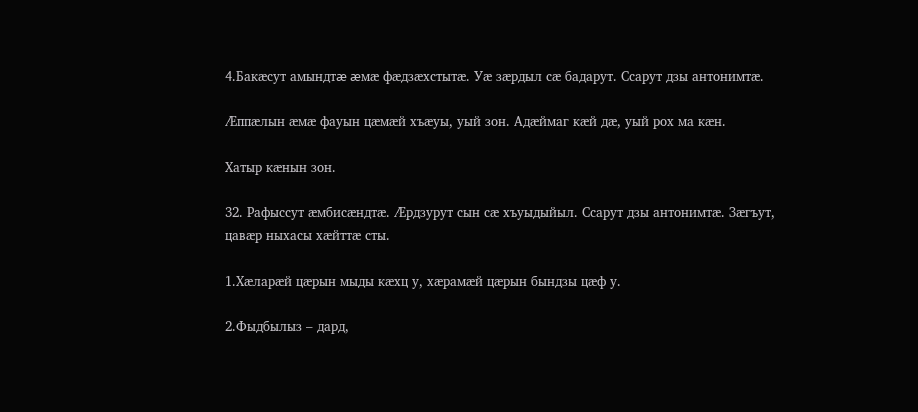4.Бакæсут амындтæ æмæ фæдзæхстытæ. Уæ зæрдыл сæ бадарут. Ссарут дзы антонимтæ.

Æппæлын æмæ фауын цæмæй хъæуы, уый зон. Адæймаг кæй дæ, уый рох ма кæн.

Хатыр кæнын зон.

32. Рафыссут æмбисæндтæ. Æрдзурут сын сæ хъуыдыйыл. Ссарут дзы антонимтæ. Зæгъут, цавæр ныхасы хæйттæ сты.

1.Хæларæй цæрын мыды кæхц у, хæрамæй цæрын бындзы цæф у.

2.Фыдбылыз – дард,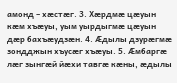амонд – хæстæг. 3. Хæрдмæ цæуын кæм хъæуы, уым уырдыгмæ цæуын дæр бахъæудзæн. 4. Æдылы дзурæгмæ зондджын хъусæг хъæуы. 5. Æмбаргæ лæг зынгæй йæхи тавгæ кæны, æдылы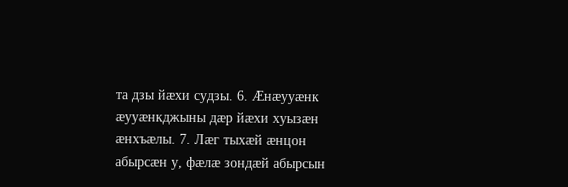та дзы йæхи судзы. 6. Æнæууæнк æууæнкджыны дæр йæхи хуызæн æнхъæлы. 7. Лæг тыхæй æнцон абырсæн у, фæлæ зондæй абырсын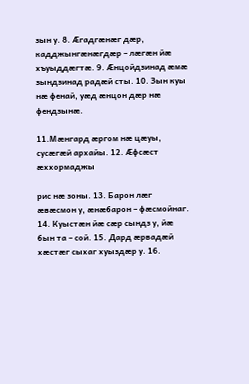зын у. 8. Æгадгæнæг дæр, кадджынгæнæгдæр – лæгæн йæ хъуыддæгтæ. 9. Æнцойдзинад æмæ зындзинад радæй сты. 10. Зын куы нæ фенай, уæд æнцон дæр нæ фендзынæ.

11.Мæнгард æргом нæ цæуы, сусæгæй архайы. 12. Æфсæст æххормаджы

рис нæ зоны. 13. Барон лæг æвæсмон у, æнæбарон – фæсмойнаг. 14. Куыстæн йæ сæр сындз у, йæ бын та – сой. 15. Дард æрвадæй хæстæг сыхаг хуыздæр у. 16.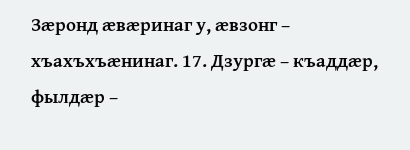Зæронд æвæринаг у, æвзонг – хъахъхъæнинаг. 17. Дзургæ – къаддæр, фылдæр –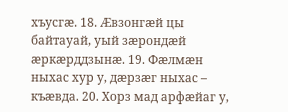хъусгæ. 18. Æвзонгæй цы байтауай, уый зæрондæй æркæрддзынæ. 19. Фæлмæн ныхас хур у, дæрзæг ныхас – къæвда. 20. Хорз мад арфæйаг у,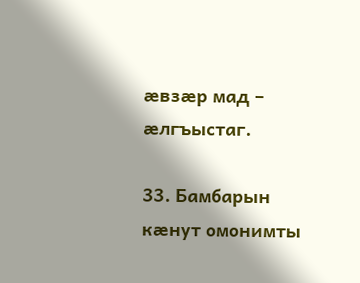æвзæр мад – æлгъыстаг.

33. Бамбарын кæнут омонимты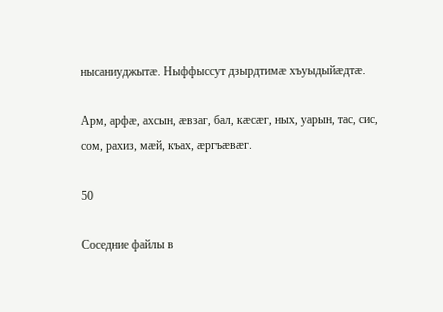нысаниуджытæ. Ныффыссут дзырдтимæ хъуыдыйæдтæ.

Арм, арфæ, ахсын, æвзаг, бал, кæсæг, ных, уарын, тас, сис, сом, рахиз, мæй, къах, æргъæвæг.

50

Соседние файлы в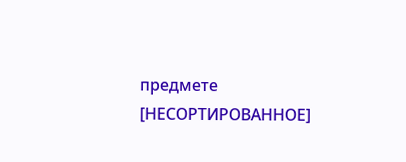предмете [НЕСОРТИРОВАННОЕ]